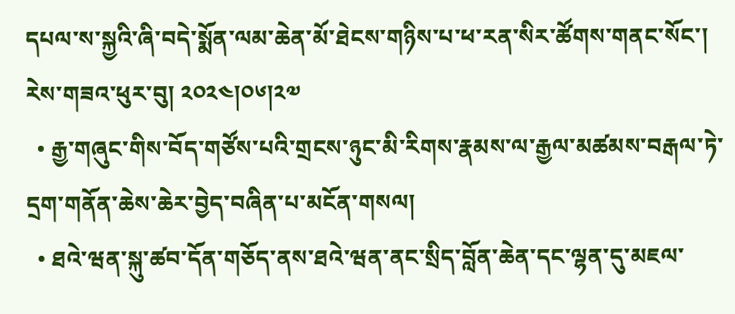དཔལ་ས་སྐྱའི་ཞི་བདེ་སྨོན་ལམ་ཆེན་མོ་ཐེངས་གཉིས་པ་ཕ་རན་སིར་ཚོགས་གནང་སོང་།
རེས་གཟའ་ཕུར་བུ། ༢༠༢༤།༠༦།༢༧
  • རྒྱ་གཞུང་གིས་བོད་གཙོས་པའི་གྲངས་ཉུང་མི་རིགས་རྣམས་ལ་རྒྱལ་མཚམས་བརྒལ་ཏེ་དྲག་གནོན་ཆེས་ཆེར་བྱེད་བཞིན་པ་མངོན་གསལ།
  • ཐའེ་ཝན་སྐུ་ཚབ་དོན་གཅོད་ནས་ཐའེ་ཝན་ནང་སྲིད་བློན་ཆེན་དང་ལྷན་དུ་མཇལ་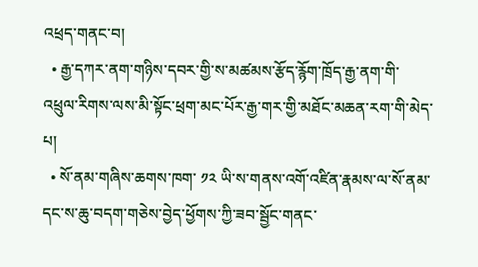འཕྲད་གནང་བ།
  • རྒྱ་དཀར་ནག་གཉིས་དབར་གྱི་ས་མཚམས་རྩོད་རྙོག་ཁྲོད་རྒྱ་ནག་གི་འཕྲུལ་རིགས་ལས་མི་སྟོང་ཕྲག་མང་པོར་རྒྱ་གར་གྱི་མཐོང་མཆན་རག་གི་མེད་པ།
  • སོ་ནམ་གཞིས་ཆགས་ཁག་ ༡༢ ཡི་ས་གནས་འགོ་འཛིན་རྣམས་ལ་སོ་ནམ་དང་ས་ཆུ་བདག་གཅེས་བྱེད་ཕྱོགས་ཀྱི་ཟབ་སྦྱོང་གནང་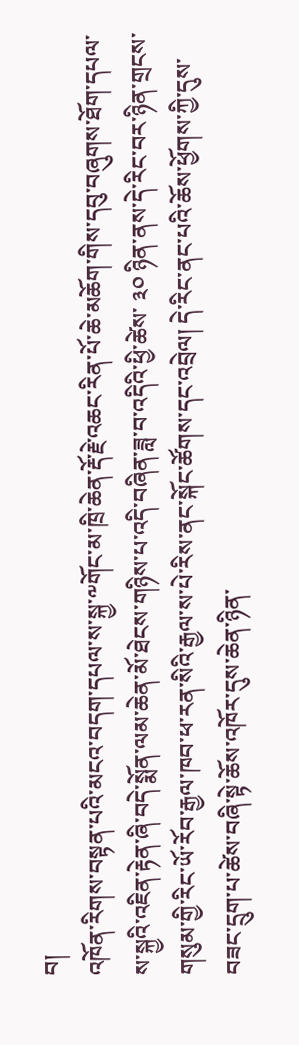བ།
འཁོན་རིགས་བསྟན་པའི་མངའ་བདག་དཔལ་ས་སྐྱ་༸གོང་མ་ཁྲི་ཆེན་རྡོ་རྗེ་འཆང་རིན་པོ་ཆེ་མཆོག་གིས་དབུ་བཞུགས་ཐོག་དཔལ་ས་སྐྱའི་འཇིན་རྟེན་ཞི་བདེ་སྨོན་ལམ་ཆེན་མོ་ཐེངས་གཉིས་པ་འདི་བཞིན་ཟླ་བ་འདིའི་ཕྱི་ཚེས་ ༣༠ ཉིན་ནས་དེ་རིང་བར་ཉིན་གྲངས་གསུམ་གྱི་རིང་ཡོ་རོབ་རྒྱལ་ཁབ་ཕ་རན་སིའི་རྒྱལ་ས་པེ་རིས་ནང་སྐོང་ཚོགས་དང་འབྲེལ། དེ་རིང་ནང་པའི་ཆོས་ཕྱོགས་ཀྱི་དུས་བཟང་དྲུག་པ་ཚེས་བཞི་སྟེ་ཆོས་འཁོར་དུས་ཆེན་ཉིན་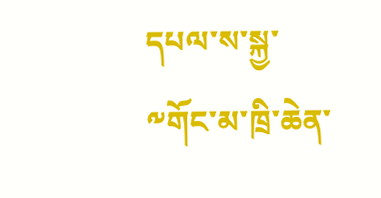དཔལ་ས་སྐྱ་༸གོང་མ་ཁྲི་ཆེན་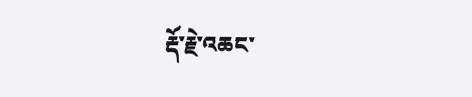རྡོ་རྗེ་འཆང་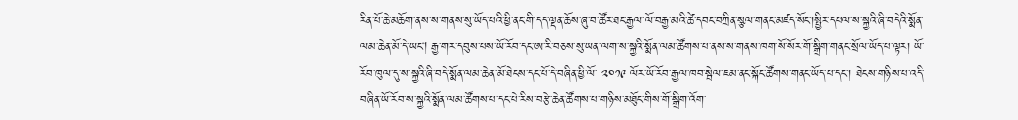རིན་པོ་ཆེ་མཆོག་ནས་ས་གནས་སུ་ཡོད་པའི་ཕྱི་ནང་གི་དད་ལྡན་ཆོས་ཞུ་བ་ཚོར་ཐང་རྒྱལ་ལོ་བརྒྱ་མའི་ཚེ་དབང་བཀྲིན་སྩལ་གནང་མཛད་སོང་།སྤྱིར་དཔལ་ས་སྐྱའི་ཞི་བདེའི་སྨོན་ལམ་ཆེན་མོ་དེ་ཡང། རྒྱ་གར་དབུས་པས་ཡོ་རོབ་དང་ཨ་རི་བཅས་སུ་ཡན་ལག་ས་སྐྱའི་སྨོན་ལམ་ཚོགས་པ་ནས་ས་གནས་ཁག་སོ་སོར་གོ་སྒྲིག་གནང་སྲོལ་ཡོད་པ་ལྟར། ཡོ་རོབ་ཁུལ་དུ་ས་སྐྱའི་ཞི་བདེ་སྨོན་ལམ་ཆེན་མོ་ཐེངས་དང་པོ་དེ་བཞིན་ཕྱི་ལོ་ ༢༠༡༩ ལོར་ཡོ་རོབ་རྒྱལ་ཁབ་སྦེལ་ཇམ་ནང་སྐོང་ཚོགས་གནང་ཡོད་པ་དང་། ཐེངས་གཉིས་པ་འདི་བཞིན་ཡོ་རོབ་ས་སྐྱའི་སྨོན་ལམ་ཚོགས་པ་དང་པེ་རིས་བརྩེ་ཆེན་ཚོགས་པ་གཉིས་མཐོུང་གིས་གོ་སྒྲིག་འོག་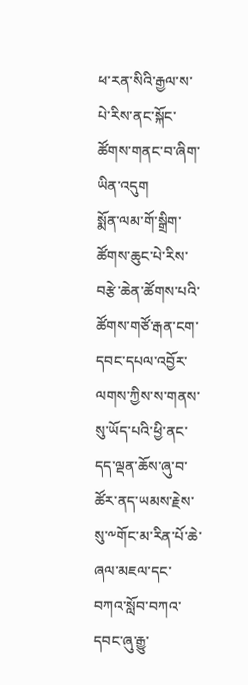ཕ་རན་སིའི་རྒྱལ་ས་པེ་རིས་ནང་སྐོང་ཚོགས་གནང་བ་ཞིག་ཡིན་འདུག
སྨོན་ལམ་གོ་སྒྲིག་ཚོགས་ཆུང་པེ་རིས་བརྩེ་ཆེན་ཚོགས་པའི་ཚོགས་གཙོ་རྒན་ངག་དབང་དཔལ་འབྱོར་ལགས་ཀྱིས་ས་གནས་སུ་ཡོད་པའི་ཕྱི་ནང་དད་ལྡན་ཆོས་ཞུ་བ་ཚོར་ནད་ཡམས་རྗེས་སུ་༸གོང་མ་རིན་པོ་ཆེ་ཞལ་མཇལ་དང་བཀའ་སློབ་བཀའ་དབང་ཞུ་རྒྱུ་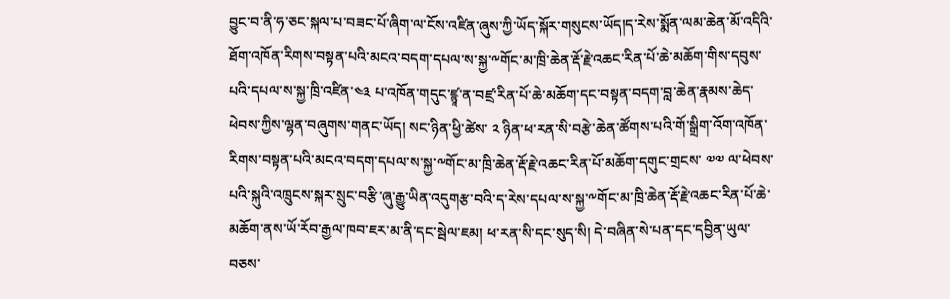བྱུང་བ་ནི་ཧ་ཅང་སྐལ་པ་བཟང་པོ་ཞིག་ལ་ངོས་འཛིན་ཞུས་ཀྱི་ཡོད་སྐོར་གསུངས་ཡོད།ད་རེས་སྨོན་ལམ་ཆེན་མོ་འདིའི་ཐོག་འཁོན་རིགས་བསྟན་པའི་མངའ་བདག་དཔལ་ས་སྐྱ་༸གོང་མ་ཁྲི་ཆེན་རྡོ་རྗེ་འཆང་རིན་པོ་ཆེ་མཆོག་གིས་དབུས་པའི་དཔལ་ས་སྐྱ་ཁྲི་འཛིན་༤༣ པ་འཁོན་གདུང་ཛྙཱ་ན་བཛྲ་རིན་པོ་ཆེ་མཆོག་དང་བསྟན་བདག་བླ་ཆེན་རྣམས་ཆེད་ཕེབས་ཀྱིས་ལྷན་བཞུགས་གནང་ཡོད། སང་ཉིན་ཕྱི་ཚེས་ ༢ ཉིན་ཕ་རན་སི་བརྩེ་ཆེན་ཚོགས་པའི་གོ་སྒྲིག་འོག་འཁོན་རིགས་བསྟན་པའི་མངའ་བདག་དཔལ་ས་སྐྱ་༸གོང་མ་ཁྲི་ཆེན་རྡོ་རྗེ་འཆང་རིན་པོ་མཆོག་དགུང་གྲངས་ ༧༧ ལ་ཕེབས་པའི་སྐུའི་འཁྲུངས་སྐར་སྲུང་བརྩི་ཞུ་རྒྱུ་ཡིན་འདུགརྩ་བའི་ད་རེས་དཔལ་ས་སྐྱ་༸གོང་མ་ཁྲི་ཆེན་རྡོ་རྗེ་འཆང་རིན་པོ་ཆེ་མཆོག་ནས་ཡོ་རོབ་རྒྱལ་ཁབ་ཇར་མ་ནི་དང་སྦེལ་ཇམ། ཕ་རན་སི་དང་སུད་སི། དེ་བཞིན་སེ་པན་དང་དབྱིན་ཡུལ་བཅས་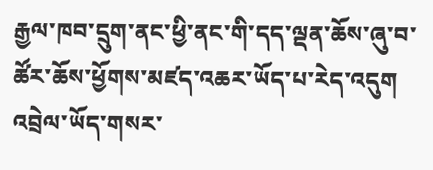རྒྱལ་ཁབ་དྲུག་ནང་ཕྱི་ནང་གི་དད་ལྡན་ཆོས་ཞུ་བ་ཚོར་ཆོས་ཕྱོགས་མཛད་འཆར་ཡོད་པ་རེད་འདུག
འབྲེལ་ཡོད་གསར་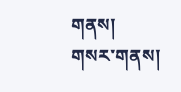གནས།
གསར་གནས།